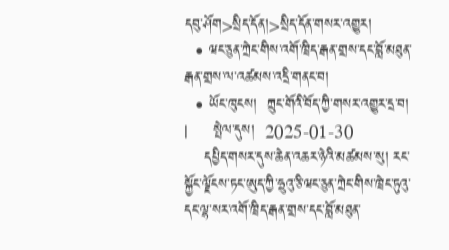དབུ་ཤོག>སྲིད་དོན།>སྲིད་དོན་གསར་འགྱུར།
  • ཝང་ཅུན་ཀྲེང་གིས་འགོ་ཁྲིད་རྒན་གྲས་དང་བློ་མཐུན་རྒན་གྲས་ལ་འཚམས་འདྲི་གནང་བ།
  • ཡོང་ཁུངས།  ཀྲུང་གོའི་བོད་ཀྱི་གསར་འགྱུར་དྲ་བ།    |     སྤེལ་དུས།  2025-01-30
    དཔྱིད་གསར་དུས་ཆེན་འཆར་ཉེའི་མཚམས་སུ། རང་སྐྱོང་ལྗོངས་ཏང་ཨུད་ཀྱི་ཧྲུའུ་ཅི་ཝང་ཅུན་ཀྲེང་གིས་ཁྲེང་ཏུའུ་དང་ལྷ་སར་འགོ་ཁྲིད་རྒན་གྲས་དང་བློ་མཐུན་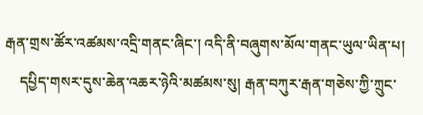རྒན་གྲས་ཚོར་འཚམས་འདྲི་གནང་ཞིང་། འདི་ནི་བཞུགས་མོལ་གནང་ཡུལ་ཡིན་པ།
    དཔྱིད་གསར་དུས་ཆེན་འཆར་ཉེའི་མཚམས་སུ། རྒན་བཀུར་རྒན་གཅེས་ཀྱི་ཀྲུང་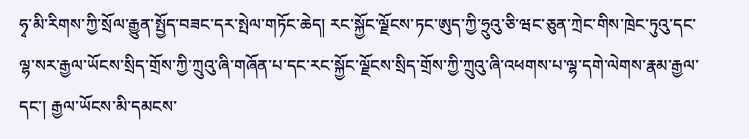ཧྭ་མི་རིགས་ཀྱི་སྲོལ་རྒྱུན་སྤྱོད་བཟང་དར་སྤེལ་གཏོང་ཆེད། རང་སྐྱོང་ལྗོངས་ཏང་ཨུད་ཀྱི་ཧྲུའུ་ཅི་ཝང་ཅུན་ཀྲེང་གིས་ཁྲེང་ཏུའུ་དང་ལྷ་སར་རྒྱལ་ཡོངས་སྲིད་གྲོས་ཀྱི་ཀྲུའུ་ཞི་གཞོན་པ་དང་རང་སྐྱོང་ལྗོངས་སྲིད་གྲོས་ཀྱི་ཀྲུའུ་ཞི་འཕགས་པ་ལྷ་དགེ་ལེགས་རྣམ་རྒྱལ་དང་། རྒྱལ་ཡོངས་མི་དམངས་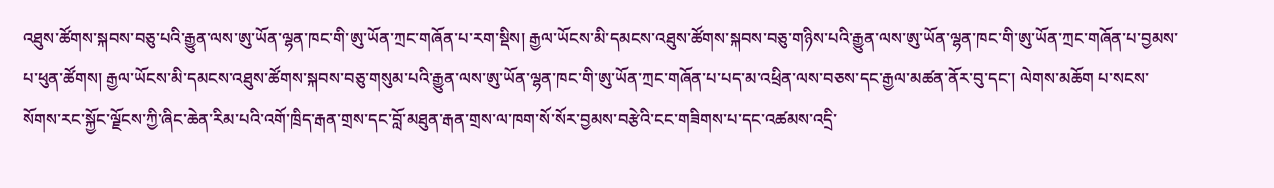འཐུས་ཚོགས་སྐབས་བཅུ་པའི་རྒྱུན་ལས་ཨུ་ཡོན་ལྷན་ཁང་གི་ཨུ་ཡོན་ཀྲང་གཞོན་པ་རག་སྡིས། རྒྱལ་ཡོངས་མི་དམངས་འཐུས་ཚོགས་སྐབས་བཅུ་གཉིས་པའི་རྒྱུན་ལས་ཨུ་ཡོན་ལྷན་ཁང་གི་ཨུ་ཡོན་ཀྲང་གཞོན་པ་བྱམས་པ་ཕུན་ཚོགས། རྒྱལ་ཡོངས་མི་དམངས་འཐུས་ཚོགས་སྐབས་བཅུ་གསུམ་པའི་རྒྱུན་ལས་ཨུ་ཡོན་ལྷན་ཁང་གི་ཨུ་ཡོན་ཀྲང་གཞོན་པ་པད་མ་འཕྲིན་ལས་བཅས་དང་རྒྱལ་མཚན་ནོར་བུ་དང་། ལེགས་མཆོག པ་སངས་སོགས་རང་སྐྱོང་ལྗོངས་ཀྱི་ཞིང་ཆེན་རིམ་པའི་འགོ་ཁྲིད་རྒན་གྲས་དང་བློ་མཐུན་རྒན་གྲས་ལ་ཁག་སོ་སོར་བྱམས་བརྩེའི་ངང་གཟིགས་པ་དང་འཚམས་འདྲི་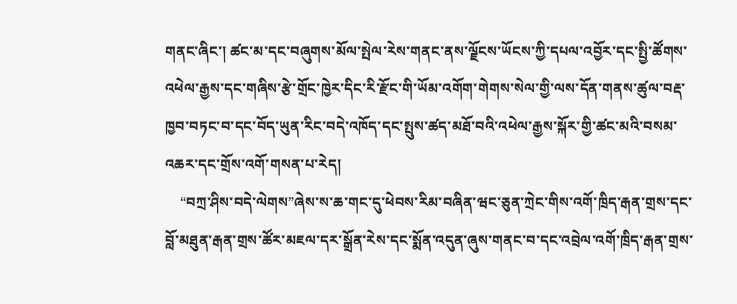གནང་ཞིང་། ཚང་མ་དང་བཞུགས་མོལ་སྤེལ་རེས་གནང་ནས་ལྗོངས་ཡོངས་ཀྱི་དཔལ་འབྱོར་དང་སྤྱི་ཚོགས་འཕེལ་རྒྱས་དང་གཞིས་རྩེ་གྲོང་ཁྱེར་དིང་རི་རྫོང་གི་ཡོམ་འགོག་གེགས་སེལ་གྱི་ལས་དོན་གནས་ཚུལ་བརྡ་ཁྱབ་བཏང་བ་དང་བོད་ཡུན་རིང་བདེ་འཁོད་དང་སྤུས་ཚད་མཐོ་བའི་འཕེལ་རྒྱས་སྐོར་གྱི་ཚང་མའི་བསམ་འཆར་དང་གྲོས་འགོ་གསན་པ་རེད།
    “བཀྲ་ཤིས་བདེ་ལེགས”ཞེས་ས་ཆ་གང་དུ་ཕེབས་རིམ་བཞིན་ཝང་ཅུན་ཀྲེང་གིས་འགོ་ཁྲིད་རྒན་གྲས་དང་བློ་མཐུན་རྒན་གྲས་ཚོར་མཇལ་དར་སྒྲོན་རེས་དང་སྨོན་འདུན་ཞུས་གནང་བ་དང་འབྲེལ་འགོ་ཁྲིད་རྒན་གྲས་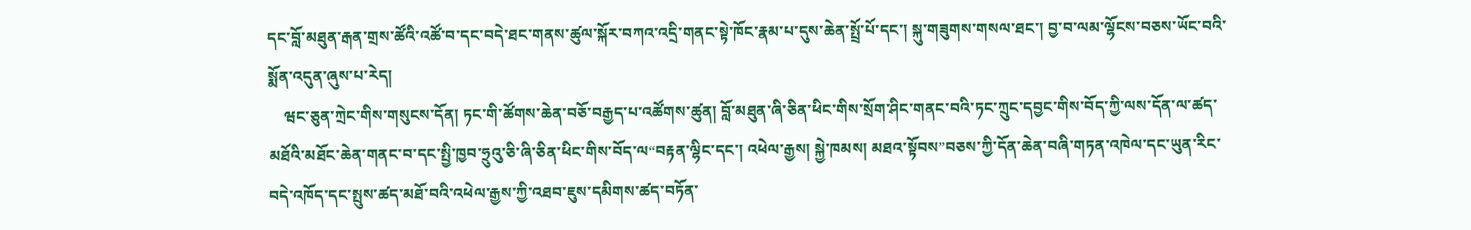དང་བློ་མཐུན་རྒན་གྲས་ཚོའི་འཚོ་བ་དང་བདེ་ཐང་གནས་ཚུལ་སྐོར་བཀའ་འདྲི་གནང་སྟེ་ཁོང་རྣམ་པ་དུས་ཆེན་སྤྲོ་པོ་དང་། སྐུ་གཟུགས་གསལ་ཐང་། བྱ་བ་ལམ་ལྷོངས་བཅས་ཡོང་བའི་སྨོན་འདུན་ཞུས་པ་རེད།
    ཝང་ཅུན་ཀྲེང་གིས་གསུངས་དོན། ཏང་གི་ཚོགས་ཆེན་བཅོ་བརྒྱད་པ་འཚོགས་ཚུན། བློ་མཐུན་ཞི་ཅིན་ཕིང་གིས་སྲོག་ཤིང་གནང་བའི་ཏང་ཀྲུང་དབྱང་གིས་བོད་ཀྱི་ལས་དོན་ལ་ཚད་མཐོའི་མཐོང་ཆེན་གནང་བ་དང་སྤྱི་ཁྱབ་ཧྲུའུ་ཅི་ཞི་ཅིན་ཕིང་གིས་བོད་ལ“བརྟན་ལྷིང་དང་། འཕེལ་རྒྱས། སྐྱེ་ཁམས། མཐའ་སྟོབས”བཅས་ཀྱི་དོན་ཆེན་བཞི་གཏན་འཁེལ་དང་ཡུན་རིང་བདེ་འཁོད་དང་སྤུས་ཚད་མཐོ་བའི་འཕེལ་རྒྱས་ཀྱི་འཐབ་ཇུས་དམིགས་ཚད་བཏོན་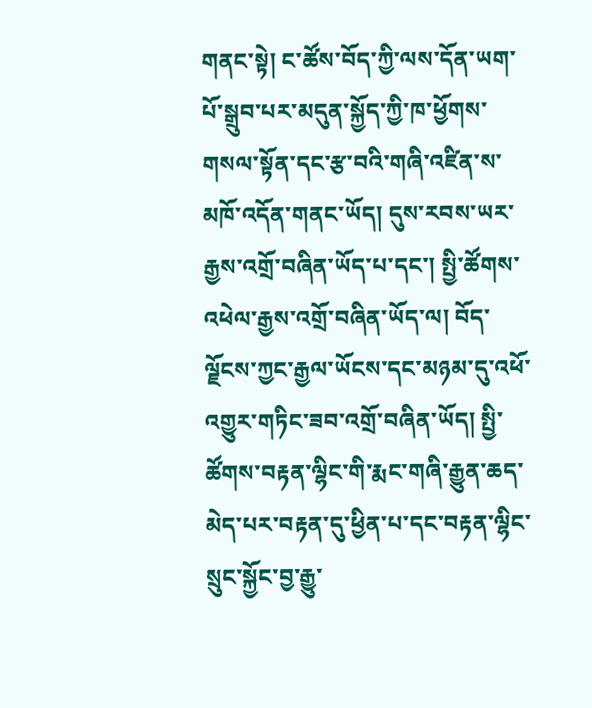གནང་སྟེ། ང་ཚོས་བོད་ཀྱི་ལས་དོན་ཡག་པོ་སྒྲུབ་པར་མདུན་སྐྱོད་ཀྱི་ཁ་ཕྱོགས་གསལ་སྟོན་དང་རྩ་བའི་གཞི་འཛིན་ས་མཁོ་འདོན་གནང་ཡོད། དུས་རབས་ཡར་རྒྱས་འགྲོ་བཞིན་ཡོད་པ་དང་། སྤྱི་ཚོགས་འཕེལ་རྒྱས་འགྲོ་བཞིན་ཡོད་ལ། བོད་ལྗོངས་ཀྱང་རྒྱལ་ཡོངས་དང་མཉམ་དུ་འཕོ་འགྱུར་གཏིང་ཟབ་འགྲོ་བཞིན་ཡོད། སྤྱི་ཚོགས་བརྟན་ལྷིང་གི་རྨང་གཞི་རྒྱུན་ཆད་མེད་པར་བརྟན་དུ་ཕྱིན་པ་དང་བརྟན་ལྷིང་སྲུང་སྐྱོང་བྱ་རྒྱུ་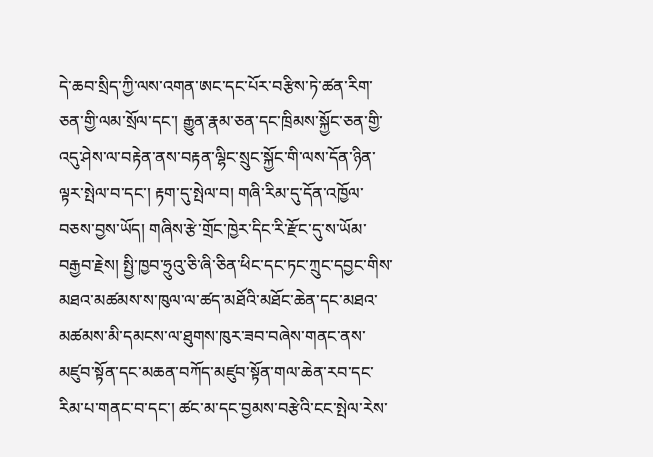དེ་ཆབ་སྲིད་ཀྱི་ལས་འགན་ཨང་དང་པོར་བརྩིས་ཏེ་ཚན་རིག་ཅན་གྱི་ལམ་སྲོལ་དང་། རྒྱུན་རྣམ་ཅན་དང་ཁྲིམས་སྐྱོང་ཅན་གྱི་འདུ་ཤེས་ལ་བརྟེན་ནས་བརྟན་ལྷིང་སྲུང་སྐྱོང་གི་ལས་དོན་ཉིན་ལྟར་སྤེལ་བ་དང་། རྟག་དུ་སྤེལ་བ། གཞི་རིམ་དུ་དོན་འཁྱོལ་བཅས་བྱས་ཡོད། གཞིས་རྩེ་གྲོང་ཁྱེར་དིང་རི་རྫོང་དུ་ས་ཡོམ་བརྒྱབ་རྗེས། སྤྱི་ཁྱབ་ཧྲུའུ་ཅི་ཞི་ཅིན་ཕིང་དང་ཏང་ཀྲུང་དབྱང་གིས་མཐའ་མཚམས་ས་ཁུལ་ལ་ཚད་མཐོའི་མཐོང་ཆེན་དང་མཐའ་མཚམས་མི་དམངས་ལ་ཐུགས་ཁུར་ཟབ་བཞེས་གནང་ནས་མཛུབ་སྟོན་དང་མཆན་བཀོད་མཛུབ་སྟོན་གལ་ཆེན་རབ་དང་རིམ་པ་གནང་བ་དང་། ཚང་མ་དང་བྱམས་བརྩེའི་ངང་སྤེལ་རེས་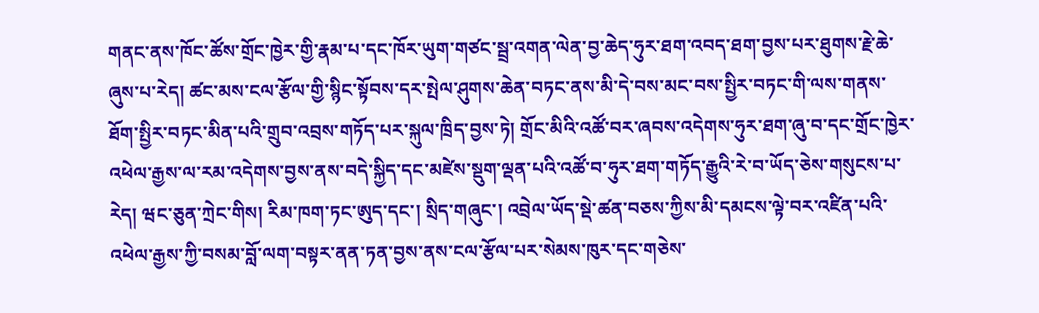གནང་ནས་ཁོང་ཚོས་གྲོང་ཁྱེར་གྱི་རྣམ་པ་དང་ཁོར་ཡུག་གཙང་སྦྲ་འགན་ལེན་བྱ་ཆེད་ཧུར་ཐག་འབད་ཐག་བྱས་པར་ཐུགས་རྗེ་ཆེ་ཞུས་པ་རེད། ཚང་མས་ངལ་རྩོལ་གྱི་སྙིང་སྟོབས་དར་སྤེལ་ཤུགས་ཆེན་བཏང་ནས་མི་དེ་བས་མང་བས་སྤྱིར་བཏང་གི་ལས་གནས་ཐོག་སྤྱིར་བཏང་མིན་པའི་གྲུབ་འབྲས་གཏོད་པར་སྐུལ་ཁྲིད་བྱས་ཏེ། གྲོང་མིའི་འཚོ་བར་ཞབས་འདེགས་ཧུར་ཐག་ཞུ་བ་དང་གྲོང་ཁྱེར་འཕེལ་རྒྱས་ལ་རམ་འདེགས་བྱས་ནས་བདེ་སྐྱིད་དང་མཛེས་སྡུག་ལྡན་པའི་འཚོ་བ་ཧུར་ཐག་གཏོད་རྒྱུའི་རེ་བ་ཡོད་ཅེས་གསུངས་པ་རེད། ཝང་ཅུན་ཀྲེང་གིས། རིམ་ཁག་ཏང་ཨུད་དང་། སྲིད་གཞུང་། འབྲེལ་ཡོད་སྡེ་ཚན་བཅས་ཀྱིས་མི་དམངས་ལྟེ་བར་འཛིན་པའི་འཕེལ་རྒྱས་ཀྱི་བསམ་བློ་ལག་བསྟར་ནན་ཏན་བྱས་ནས་ངལ་རྩོལ་པར་སེམས་ཁུར་དང་གཅེས་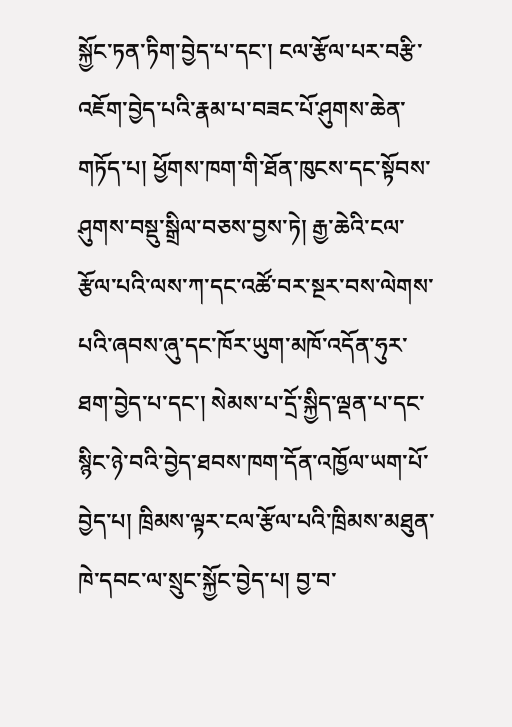སྐྱོང་ཏན་ཏིག་བྱེད་པ་དང་། ངལ་རྩོལ་པར་བརྩི་འཇོག་བྱེད་པའི་རྣམ་པ་བཟང་པོ་ཤུགས་ཆེན་གཏོད་པ། ཕྱོགས་ཁག་གི་ཐོན་ཁུངས་དང་སྟོབས་ཤུགས་བསྡུ་སྒྲིལ་བཅས་བྱས་ཏེ། རྒྱ་ཆེའི་ངལ་རྩོལ་པའི་ལས་ཀ་དང་འཚོ་བར་སྔར་བས་ལེགས་པའི་ཞབས་ཞུ་དང་ཁོར་ཡུག་མཁོ་འདོན་ཧུར་ཐག་བྱེད་པ་དང་། སེམས་པ་དྲོ་སྐྱིད་ལྡན་པ་དང་སྙིང་ཉེ་བའི་བྱེད་ཐབས་ཁག་དོན་འཁྱོལ་ཡག་པོ་བྱེད་པ། ཁྲིམས་ལྟར་ངལ་རྩོལ་པའི་ཁྲིམས་མཐུན་ཁེ་དབང་ལ་སྲུང་སྐྱོང་བྱེད་པ། བྱ་བ་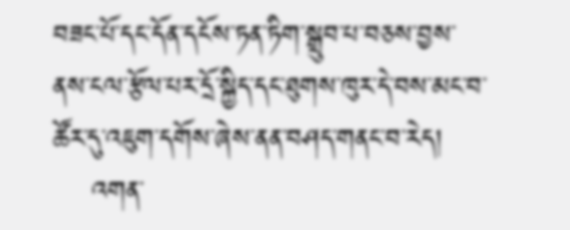བཟང་པོ་དང་དོན་དངོས་ཏན་ཏིག་སྒྲུབ་པ་བཅས་བྱས་ནས་ངལ་རྩོལ་པར་དྲོ་སྐྱིད་དང་ཐུགས་ཁུར་དེ་བས་མང་བ་ཚོར་དུ་འཇུག་དགོས་ཞེས་ནན་བཤད་གནང་བ་རེད།
    འགན་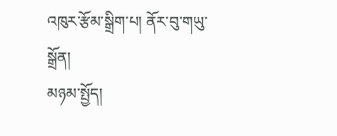འཁུར་རྩོམ་སྒྲིག་པ། ནོར་བུ་གཡུ་སྒྲོན།
མཉམ་སྤྱོད།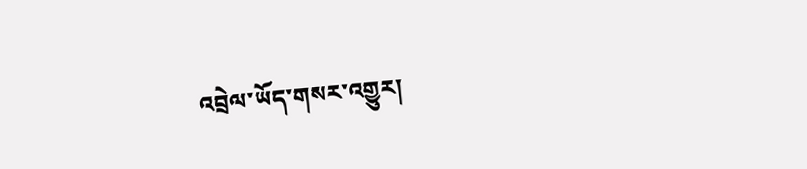འབྲེལ་ཡོད་གསར་འགྱུར།